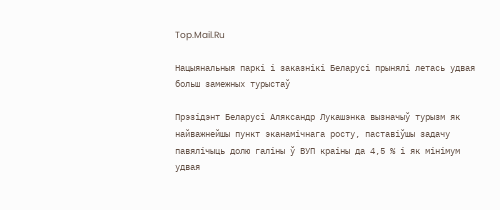Top.Mail.Ru

Нацыянальныя паркі і заказнікі Беларусі прынялі летась удвая больш замежных турыстаў

Прэзідэнт Беларусі Аляксандр Лукашэнка вызначыў турызм як найважнейшы пункт эканамічнага росту, паставіўшы задачу павялічыць долю галіны ў ВУП краіны да 4,5 % і як мінімум удвая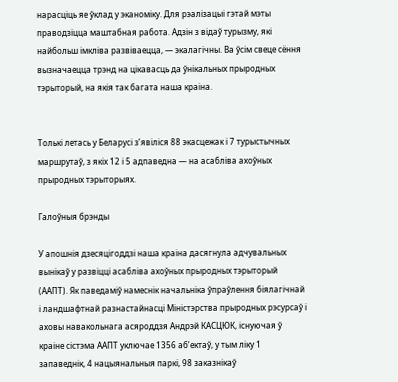нарасціць яе ўклад у эканоміку. Для рэалізацыі гэтай мэты праводзіцца маштабная работа. Адзін з відаў турызму, які найбольш імкліва развіваецца, — экалагічны. Ва ўсім свеце сёння вызначаецца трэнд на цікавасць да ўнікальных прыродных тэрыторый, на якія так багата наша краіна.


Толькі летась у Беларусі з’явіліся 88 экасцежак і 7 турыстычных маршрутаў, з якіх 12 і 5 адпаведна — на асабліва ахоўных прыродных тэрыторыях.

Галоўныя брэнды

У апошнія дзесяцігоддзі наша краіна дасягнула адчувальных вынікаў у развіцці асабліва ахоўных прыродных тэрыторый (ААПТ). Як паведаміў намеснік начальніка ўпраўлення біялагічнай і ландшафтнай разнастайнасці Міністэрства прыродных рэсурсаў і аховы навакольнага асяроддзя Андрэй КАСЦЮК, існуючая ў краіне сістэма ААПТ уключае 1356 аб’ектаў, у тым ліку 1 запаведнік, 4 нацыянальныя паркі, 98 заказнікаў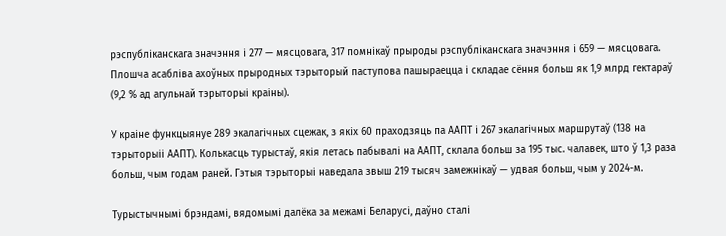рэспубліканскага значэння і 277 — мясцовага, 317 помнікаў прыроды рэспубліканскага значэння і 659 — мясцовага. Плошча асабліва ахоўных прыродных тэрыторый паступова пашыраецца і складае сёння больш як 1,9 млрд гектараў (9,2 % ад агульнай тэрыторыі краіны).

У краіне функцыянуе 289 экалагічных сцежак, з якіх 60 праходзяць па ААПТ і 267 экалагічных маршрутаў (138 на тэрыторыіі ААПТ). Колькасць турыстаў, якія летась пабывалі на ААПТ, склала больш за 195 тыс. чалавек, што ў 1,3 раза больш, чым годам раней. Гэтыя тэрыторыі наведала звыш 219 тысяч замежнікаў — удвая больш, чым у 2024-м.

Турыстычнымі брэндамі, вядомымі далёка за межамі Беларусі, даўно сталі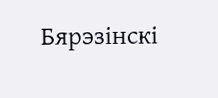Бярэзінскі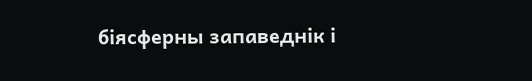біясферны запаведнік і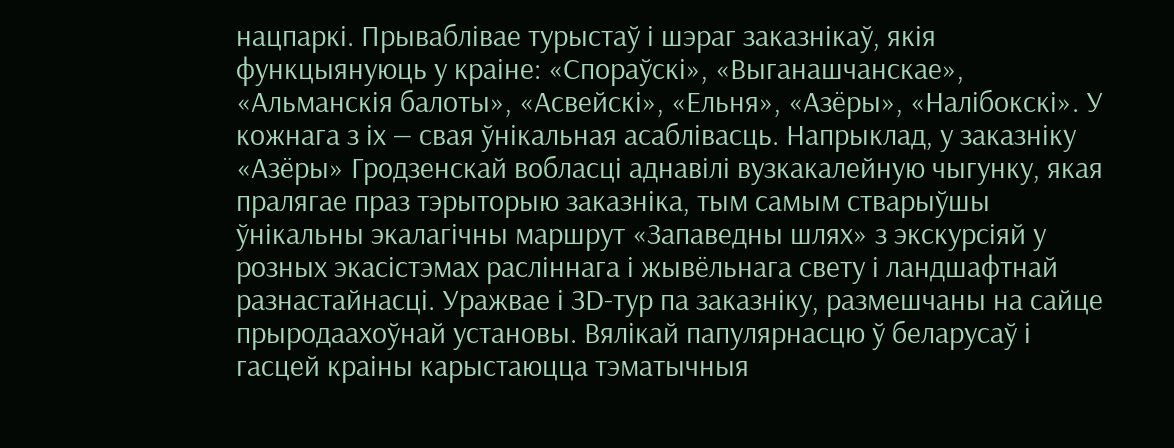нацпаркі. Прываблівае турыстаў і шэраг заказнікаў, якія функцыянуюць у краіне: «Спораўскі», «Выганашчанскае», «Альманскія балоты», «Асвейскі», «Ельня», «Азёры», «Налібокскі». У кожнага з іх — свая ўнікальная асаблівасць. Напрыклад, у заказніку «Азёры» Гродзенскай вобласці аднавілі вузкакалейную чыгунку, якая пралягае праз тэрыторыю заказніка, тым самым стварыўшы ўнікальны экалагічны маршрут «Запаведны шлях» з экскурсіяй у розных экасістэмах расліннага і жывёльнага свету і ландшафтнай разнастайнасці. Уражвае і ЗD-тур па заказніку, размешчаны на сайце прыродаахоўнай установы. Вялікай папулярнасцю ў беларусаў і гасцей краіны карыстаюцца тэматычныя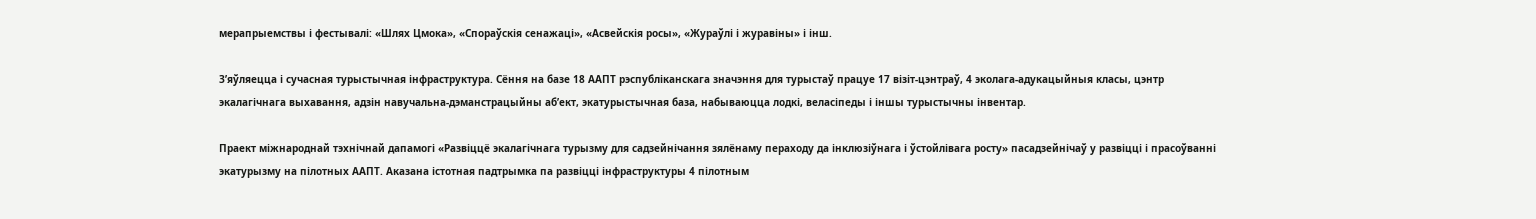мерапрыемствы і фестывалі: «Шлях Цмока», «Спораўскія сенажаці», «Асвейскія росы», «Жураўлі і журавіны» і інш.

З’яўляецца і сучасная турыстычная інфраструктура. Сёння на базе 18 ААПТ рэспубліканскага значэння для турыстаў працуе 17 візіт-цэнтраў, 4 эколага-адукацыйныя класы, цэнтр экалагічнага выхавання, адзін навучальна-дэманстрацыйны аб’ект, экатурыстычная база, набываюцца лодкі, веласіпеды і іншы турыстычны інвентар.

Праект міжнароднай тэхнічнай дапамогі «Развіццё экалагічнага турызму для садзейнічання зялёнаму пераходу да інклюзіўнага і ўстойлівага росту» пасадзейнічаў у развіцці і прасоўванні экатурызму на пілотных ААПТ. Аказана істотная падтрымка па развіцці інфраструктуры 4 пілотным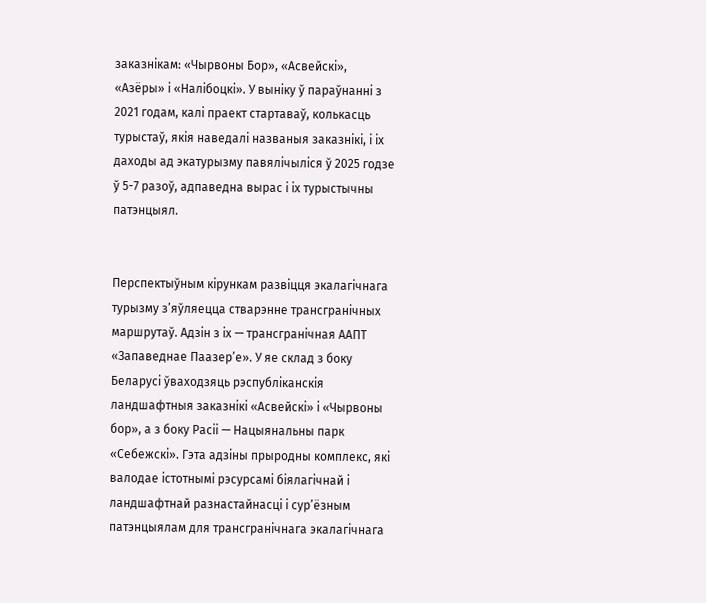заказнікам: «Чырвоны Бор», «Асвейскі», «Азёры» і «Налібоцкі». У выніку ў параўнанні з 2021 годам, калі праект стартаваў, колькасць турыстаў, якія наведалі названыя заказнікі, і іх даходы ад экатурызму павялічыліся ў 2025 годзе ў 5-7 разоў, адпаведна вырас і іх турыстычны патэнцыял.


Перспектыўным кірункам развіцця экалагічнага турызму з’яўляецца стварэнне трансгранічных маршрутаў. Адзін з іх — трансгранічная ААПТ «Запаведнае Паазер’е». У яе склад з боку Беларусі ўваходзяць рэспубліканскія ландшафтныя заказнікі «Асвейскі» і «Чырвоны бор», а з боку Расіі — Нацыянальны парк «Себежскі». Гэта адзіны прыродны комплекс, які валодае істотнымі рэсурсамі біялагічнай і ландшафтнай разнастайнасці і сур’ёзным патэнцыялам для трансгранічнага экалагічнага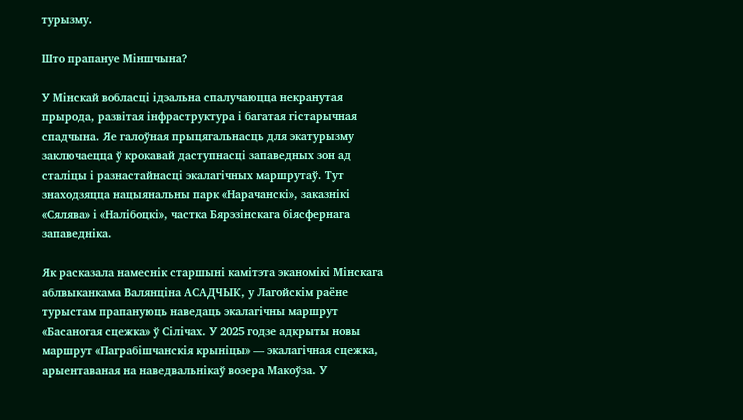турызму.

Што прапануе Міншчына?

У Мінскай вобласці ідэальна спалучаюцца некранутая прырода, развітая інфраструктура і багатая гістарычная спадчына. Яе галоўная прыцягальнасць для экатурызму заключаецца ў крокавай даступнасці запаведных зон ад сталіцы і разнастайнасці экалагічных маршрутаў. Тут знаходзяцца нацыянальны парк «Нарачанскі», заказнікі «Сялява» і «Налібоцкі», частка Бярэзінскага біясфернага запаведніка.

Як расказала намеснік старшыні камітэта эканомікі Мінскага аблвыканкама Валянціна АСАДЧЫК, у Лагойскім раёне турыстам прапануюць наведаць экалагічны маршрут «Басаногая сцежка» ў Сілічах. У 2025 годзе адкрыты новы маршрут «Паграбішчанскія крыніцы» — экалагічная сцежка, арыентаваная на наведвальнікаў возера Макоўза. У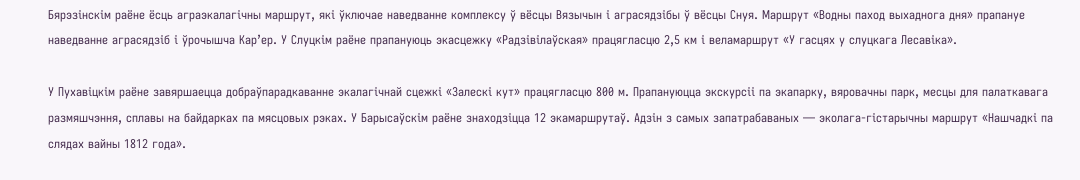Бярэзінскім раёне ёсць аграэкалагічны маршрут, які ўключае наведванне комплексу ў вёсцы Вязычын і аграсядзібы ў вёсцы Снуя. Маршрут «Водны паход выхаднога дня» прапануе наведванне аграсядзіб і ўрочышча Кар’ер. У Слуцкім раёне прапануюць экасцежку «Радзівілаўская» працягласцю 2,5 км і веламаршрут «У гасцях у слуцкага Лесавіка».

У Пухавіцкім раёне завяршаецца добраўпарадкаванне экалагічнай сцежкі «Залескі кут» працягласцю 800 м. Прапануюцца экскурсіі па экапарку, вяровачны парк, месцы для палаткавага размяшчэння, сплавы на байдарках па мясцовых рэках. У Барысаўскім раёне знаходзіцца 12 экамаршрутаў. Адзін з самых запатрабаваных — эколага-гістарычны маршрут «Нашчадкі па слядах вайны 1812 года».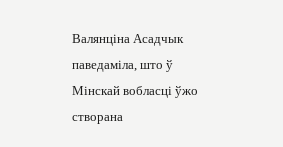Валянціна Асадчык паведаміла, што ў Мінскай вобласці ўжо створана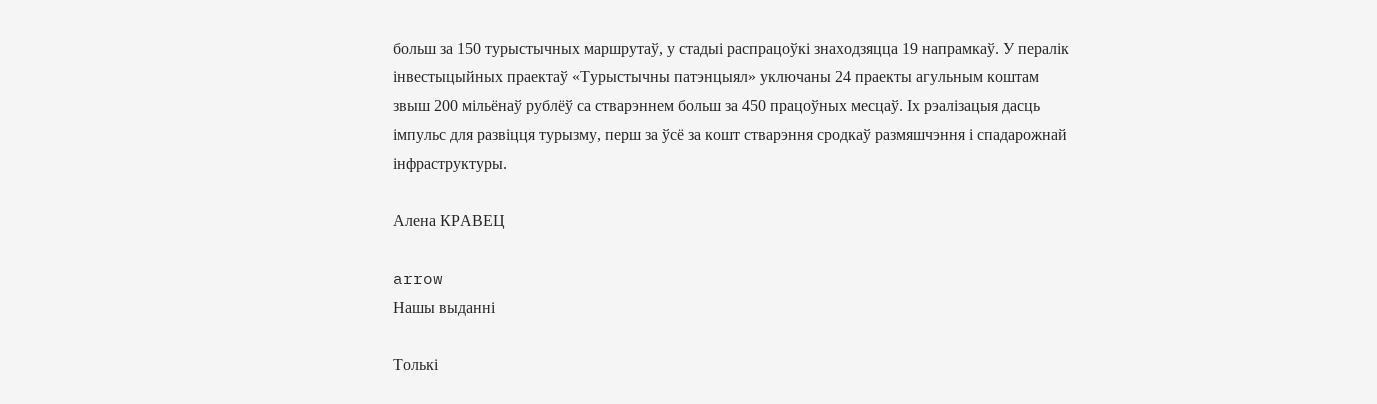больш за 150 турыстычных маршрутаў, у стадыі распрацоўкі знаходзяцца 19 напрамкаў. У пералік інвестыцыйных праектаў «Турыстычны патэнцыял» уключаны 24 праекты агульным коштам звыш 200 мільёнаў рублёў са стварэннем больш за 450 працоўных месцаў. Іх рэалізацыя дасць імпульс для развіцця турызму, перш за ўсё за кошт стварэння сродкаў размяшчэння і спадарожнай інфраструктуры.

Алена КРАВЕЦ

arrow
Нашы выданні

Толькі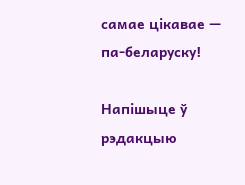самае цікавае — па-беларуску!

Напішыце ў рэдакцыю